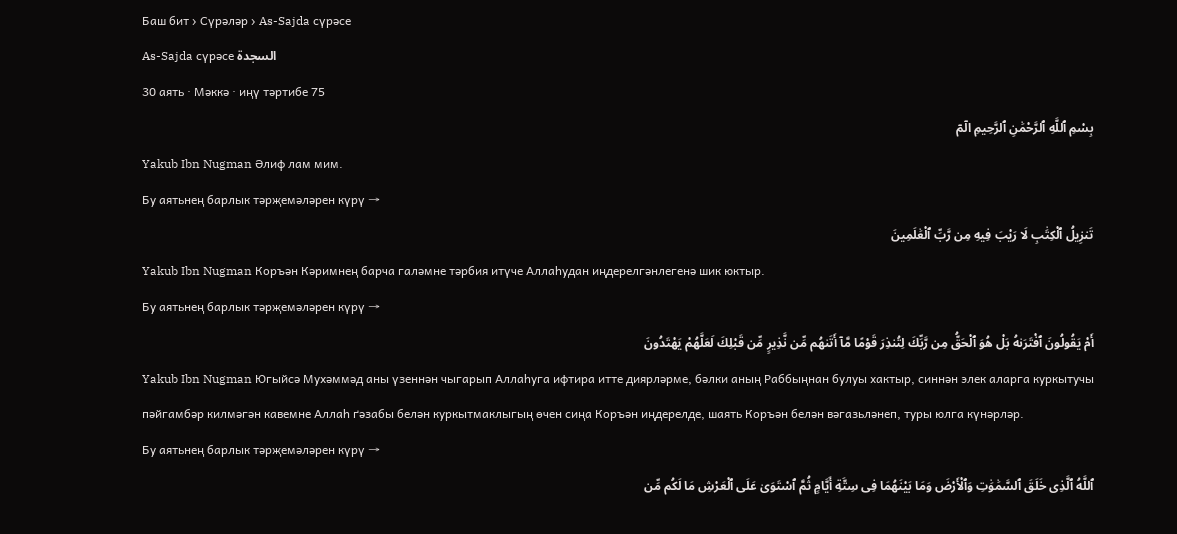Баш бит › Сүрәләр › As-Sajda сүрәсе
As-Sajda сүрәсе السجدة
30 аять · Мәккә · иңү тәртибе 75
بِسْمِ ٱللَّهِ ٱلرَّحْمَٰنِ ٱلرَّحِيمِ الٓمٓ
Yakub Ibn Nugman Әлиф лам мим.
Бу аятьнең барлык тәрҗемәләрен күрү →
تَنزِيلُ ٱلْكِتَٰبِ لَا رَيْبَ فِيهِ مِن رَّبِّ ٱلْعَٰلَمِينَ
Yakub Ibn Nugman Коръән Кәримнең барча галәмне тәрбия итүче Аллаһудан иңдерелгәнлегенә шик юктыр.
Бу аятьнең барлык тәрҗемәләрен күрү →
أَمْ يَقُولُونَ ٱفْتَرَىٰهُ بَلْ هُوَ ٱلْحَقُّ مِن رَّبِّكَ لِتُنذِرَ قَوْمًا مَّآ أَتَىٰهُم مِّن نَّذِيرٍ مِّن قَبْلِكَ لَعَلَّهُمْ يَهْتَدُونَ
Yakub Ibn Nugman Югыйсә Мухәммәд аны үзеннән чыгарып Аллаһуга ифтира итте диярләрме, бәлки аның Раббыңнан булуы хактыр, синнән элек аларга куркытучы пәйгамбәр килмәгән кавемне Аллаһ ґәзабы белән куркытмаклыгың өчен сиңа Коръән иңдерелде, шаять Коръән белән вәгазьләнеп, туры юлга күнәрләр.
Бу аятьнең барлык тәрҗемәләрен күрү →
ٱللَّهُ ٱلَّذِى خَلَقَ ٱلسَّمَٰوَٰتِ وَٱلْأَرْضَ وَمَا بَيْنَهُمَا فِى سِتَّةِ أَيَّامٍ ثُمَّ ٱسْتَوَىٰ عَلَى ٱلْعَرْشِ مَا لَكُم مِّن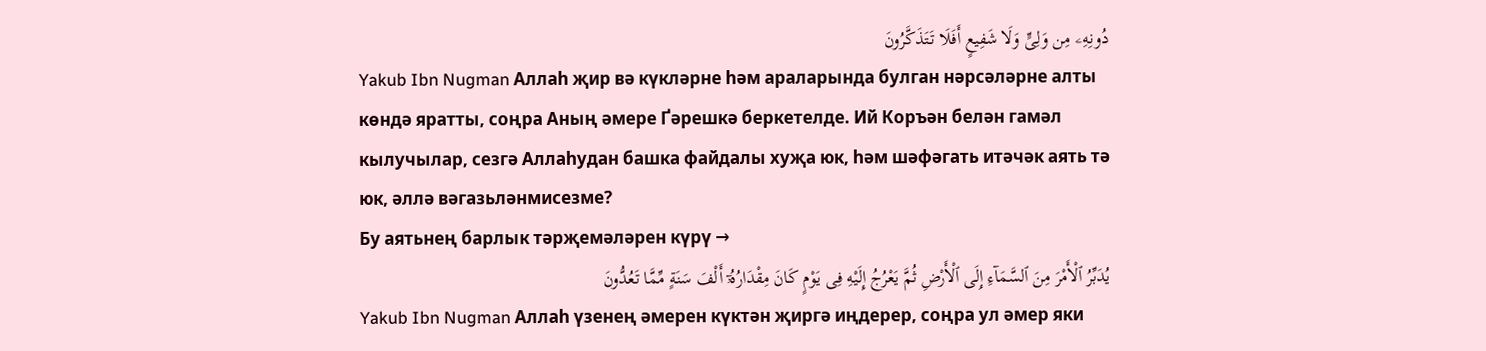دُونِهِۦ مِن وَلِىٍّ وَلَا شَفِيعٍ أَفَلَا تَتَذَكَّرُونَ
Yakub Ibn Nugman Аллаһ җир вә күкләрне һәм араларында булган нәрсәләрне алты көндә яратты, соңра Аның әмере Ґәрешкә беркетелде. Ий Коръән белән гамәл кылучылар, сезгә Аллаһудан башка файдалы хуҗа юк, һәм шәфәгать итәчәк аять тә юк, әллә вәгазьләнмисезме?
Бу аятьнең барлык тәрҗемәләрен күрү →
يُدَبِّرُ ٱلْأَمْرَ مِنَ ٱلسَّمَآءِ إِلَى ٱلْأَرْضِ ثُمَّ يَعْرُجُ إِلَيْهِ فِى يَوْمٍ كَانَ مِقْدَارُهُۥٓ أَلْفَ سَنَةٍ مِّمَّا تَعُدُّونَ
Yakub Ibn Nugman Аллаһ үзенең әмерен күктән җиргә иңдерер, соңра ул әмер яки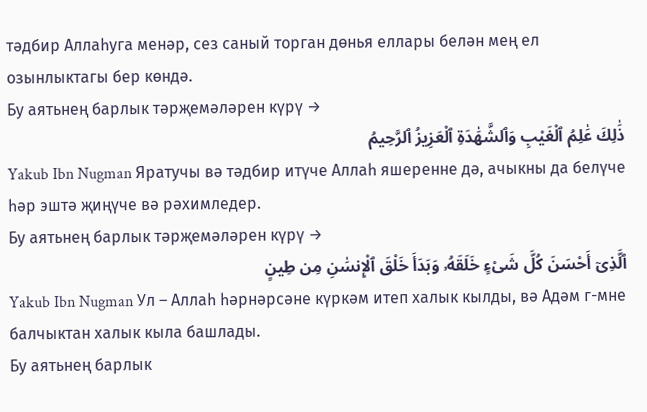тәдбир Аллаһуга менәр, сез саный торган дөнья еллары белән мең ел озынлыктагы бер көндә.
Бу аятьнең барлык тәрҗемәләрен күрү →
ذَٰلِكَ عَٰلِمُ ٱلْغَيْبِ وَٱلشَّهَٰدَةِ ٱلْعَزِيزُ ٱلرَّحِيمُ
Yakub Ibn Nugman Яратучы вә тәдбир итүче Аллаһ яшеренне дә, ачыкны да белүче һәр эштә җиңүче вә рәхимледер.
Бу аятьнең барлык тәрҗемәләрен күрү →
ٱلَّذِىٓ أَحْسَنَ كُلَّ شَىْءٍ خَلَقَهُۥ وَبَدَأَ خَلْقَ ٱلْإِنسَٰنِ مِن طِينٍ
Yakub Ibn Nugman Ул – Аллаһ һәрнәрсәне күркәм итеп халык кылды, вә Адәм г-мне балчыктан халык кыла башлады.
Бу аятьнең барлык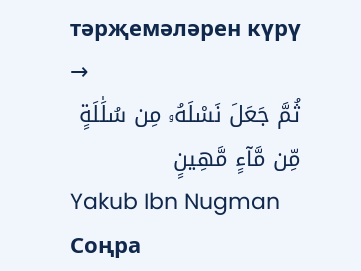тәрҗемәләрен күрү →
ثُمَّ جَعَلَ نَسْلَهُۥ مِن سُلَٰلَةٍ مِّن مَّآءٍ مَّهِينٍ
Yakub Ibn Nugman Соңра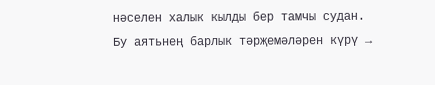нәселен халык кылды бер тамчы судан.
Бу аятьнең барлык тәрҗемәләрен күрү →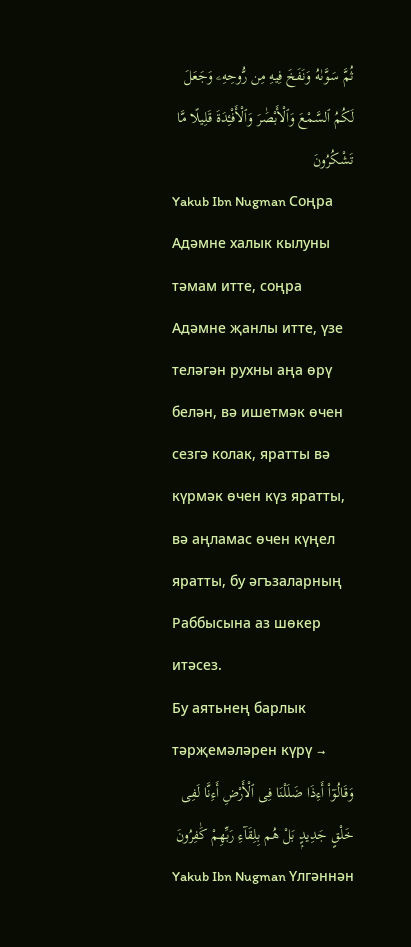ثُمَّ سَوَّىٰهُ وَنَفَخَ فِيهِ مِن رُّوحِهِۦ وَجَعَلَ لَكُمُ ٱلسَّمْعَ وَٱلْأَبْصَٰرَ وَٱلْأَفْـِٔدَةَ قَلِيلًا مَّا تَشْكُرُونَ
Yakub Ibn Nugman Соңра Адәмне халык кылуны тәмам итте, соңра Адәмне җанлы итте, үзе теләгән рухны аңа өрү белән, вә ишетмәк өчен сезгә колак, яратты вә күрмәк өчен күз яратты, вә аңламас өчен күңел яратты, бу әгъзаларның Раббысына аз шөкер итәсез.
Бу аятьнең барлык тәрҗемәләрен күрү →
وَقَالُوٓا۟ أَءِذَا ضَلَلْنَا فِى ٱلْأَرْضِ أَءِنَّا لَفِى خَلْقٍ جَدِيدٍۭ بَلْ هُم بِلِقَآءِ رَبِّهِمْ كَٰفِرُونَ
Yakub Ibn Nugman Үлгәннән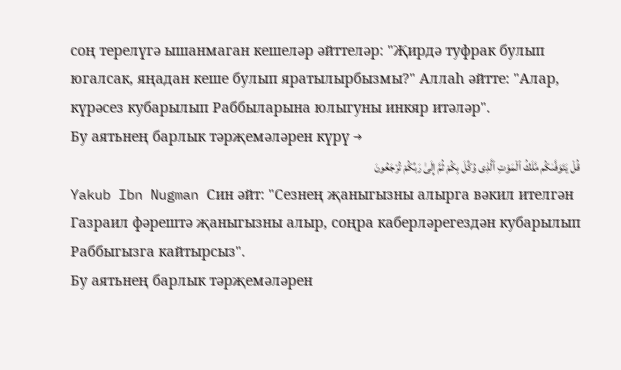соң терелүгә ышанмаган кешеләр әйттеләр: "Җирдә туфрак булып югалсак, яңадан кеше булып яратылырбызмы?" Аллаһ әйтте: "Алар, күрәсез кубарылып Раббыларына юлыгуны инкяр итәләр".
Бу аятьнең барлык тәрҗемәләрен күрү →
قُلْ يَتَوَفَّىٰكُم مَّلَكُ ٱلْمَوْتِ ٱلَّذِى وُكِّلَ بِكُمْ ثُمَّ إِلَىٰ رَبِّكُمْ تُرْجَعُونَ
Yakub Ibn Nugman Син әйт: "Сезнең җаныгызны алырга вәкил ителгән Газраил фәрештә җаныгызны алыр, соңра каберләрегездән кубарылып Раббыгызга кайтырсыз".
Бу аятьнең барлык тәрҗемәләрен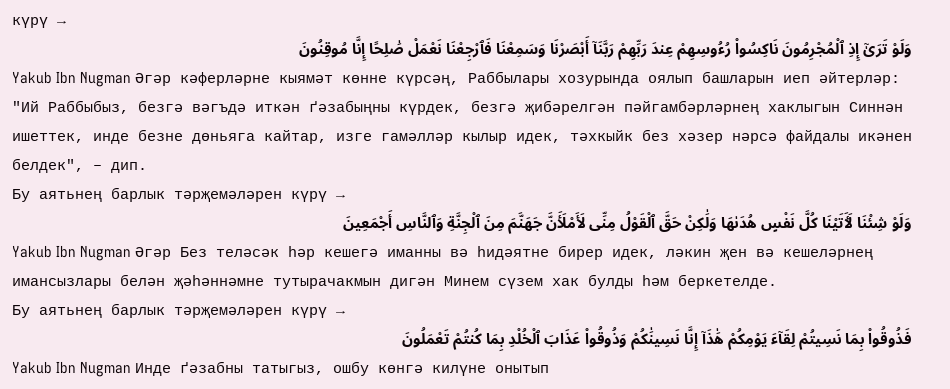күрү →
وَلَوْ تَرَىٰٓ إِذِ ٱلْمُجْرِمُونَ نَاكِسُوا۟ رُءُوسِهِمْ عِندَ رَبِّهِمْ رَبَّنَآ أَبْصَرْنَا وَسَمِعْنَا فَٱرْجِعْنَا نَعْمَلْ صَٰلِحًا إِنَّا مُوقِنُونَ
Yakub Ibn Nugman Әгәр кәферләрне кыямәт көнне күрсәң, Раббылары хозурында оялып башларын иеп әйтерләр: "Ий Раббыбыз, безгә вәгъдә иткән ґәзабыңны күрдек, безгә җибәрелгән пәйгамбәрләрнең хаклыгын Синнән ишеттек, инде безне дөньяга кайтар, изге гамәлләр кылыр идек, тәхкыйк без хәзер нәрсә файдалы икәнен белдек", – дип.
Бу аятьнең барлык тәрҗемәләрен күрү →
وَلَوْ شِئْنَا لَـَٔاتَيْنَا كُلَّ نَفْسٍ هُدَىٰهَا وَلَٰكِنْ حَقَّ ٱلْقَوْلُ مِنِّى لَأَمْلَأَنَّ جَهَنَّمَ مِنَ ٱلْجِنَّةِ وَٱلنَّاسِ أَجْمَعِينَ
Yakub Ibn Nugman Әгәр Без теләсәк һәр кешегә иманны вә һидәятне бирер идек, ләкин җен вә кешеләрнең имансызлары белән җәһәннәмне тутырачакмын дигән Минем сүзем хак булды һәм беркетелде.
Бу аятьнең барлык тәрҗемәләрен күрү →
فَذُوقُوا۟ بِمَا نَسِيتُمْ لِقَآءَ يَوْمِكُمْ هَٰذَآ إِنَّا نَسِينَٰكُمْ وَذُوقُوا۟ عَذَابَ ٱلْخُلْدِ بِمَا كُنتُمْ تَعْمَلُونَ
Yakub Ibn Nugman Инде ґәзабны татыгыз, ошбу көнгә килүне онытып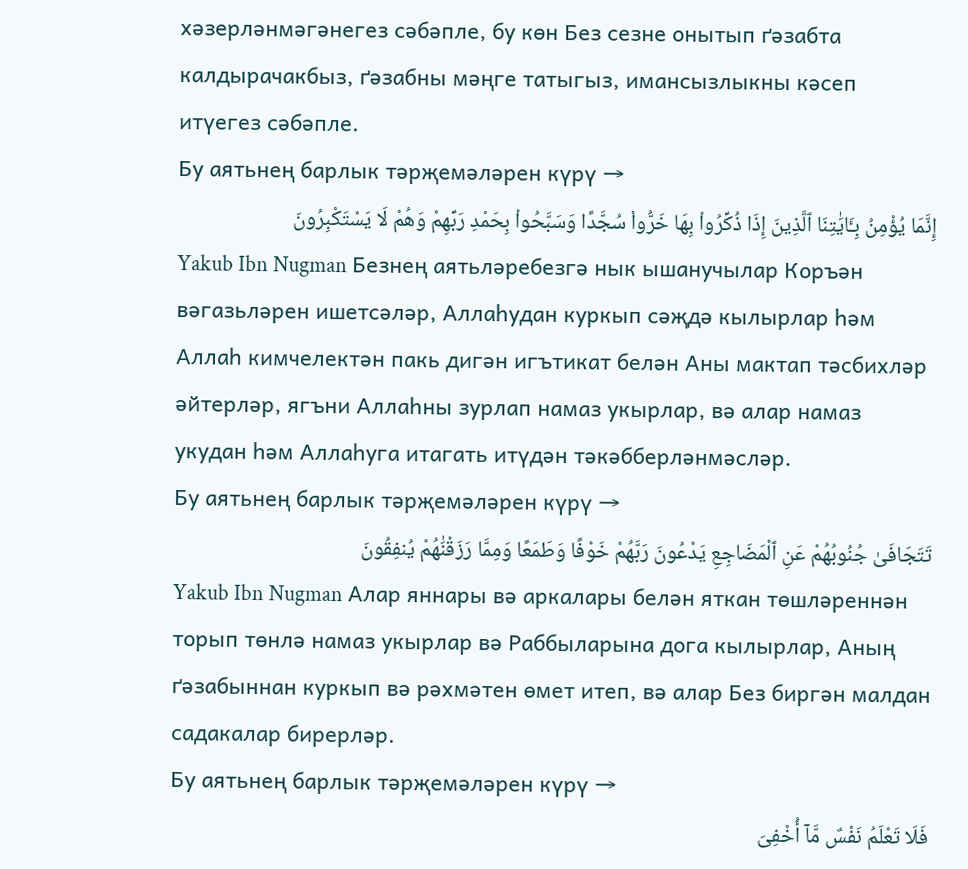хәзерләнмәгәнегез сәбәпле, бу көн Без сезне онытып ґәзабта калдырачакбыз, ґәзабны мәңге татыгыз, имансызлыкны кәсеп итүегез сәбәпле.
Бу аятьнең барлык тәрҗемәләрен күрү →
إِنَّمَا يُؤْمِنُ بِـَٔايَٰتِنَا ٱلَّذِينَ إِذَا ذُكِّرُوا۟ بِهَا خَرُّوا۟ سُجَّدًا وَسَبَّحُوا۟ بِحَمْدِ رَبِّهِمْ وَهُمْ لَا يَسْتَكْبِرُونَ
Yakub Ibn Nugman Безнең аятьләребезгә нык ышанучылар Коръән вәгазьләрен ишетсәләр, Аллаһудан куркып сәҗдә кылырлар һәм Аллаһ кимчелектән пакь дигән игътикат белән Аны мактап тәсбихләр әйтерләр, ягъни Аллаһны зурлап намаз укырлар, вә алар намаз укудан һәм Аллаһуга итагать итүдән тәкәбберләнмәсләр.
Бу аятьнең барлык тәрҗемәләрен күрү →
تَتَجَافَىٰ جُنُوبُهُمْ عَنِ ٱلْمَضَاجِعِ يَدْعُونَ رَبَّهُمْ خَوْفًا وَطَمَعًا وَمِمَّا رَزَقْنَٰهُمْ يُنفِقُونَ
Yakub Ibn Nugman Алар яннары вә аркалары белән яткан төшләреннән торып төнлә намаз укырлар вә Раббыларына дога кылырлар, Аның ґәзабыннан куркып вә рәхмәтен өмет итеп, вә алар Без биргән малдан садакалар бирерләр.
Бу аятьнең барлык тәрҗемәләрен күрү →
فَلَا تَعْلَمُ نَفْسٌ مَّآ أُخْفِىَ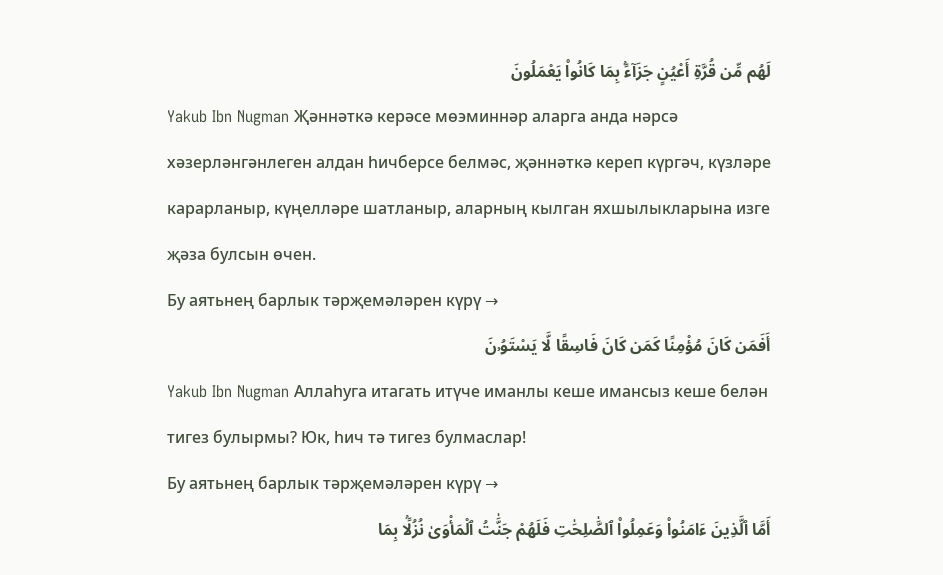لَهُم مِّن قُرَّةِ أَعْيُنٍ جَزَآءًۢ بِمَا كَانُوا۟ يَعْمَلُونَ
Yakub Ibn Nugman Җәннәткә керәсе мөэминнәр аларга анда нәрсә хәзерләнгәнлеген алдан һичберсе белмәс, җәннәткә кереп күргәч, күзләре карарланыр, күңелләре шатланыр, аларның кылган яхшылыкларына изге җәза булсын өчен.
Бу аятьнең барлык тәрҗемәләрен күрү →
أَفَمَن كَانَ مُؤْمِنًا كَمَن كَانَ فَاسِقًا لَّا يَسْتَوُۥنَ
Yakub Ibn Nugman Аллаһуга итагать итүче иманлы кеше имансыз кеше белән тигез булырмы? Юк, һич тә тигез булмаслар!
Бу аятьнең барлык тәрҗемәләрен күрү →
أَمَّا ٱلَّذِينَ ءَامَنُوا۟ وَعَمِلُوا۟ ٱلصَّٰلِحَٰتِ فَلَهُمْ جَنَّٰتُ ٱلْمَأْوَىٰ نُزُلًۢا بِمَا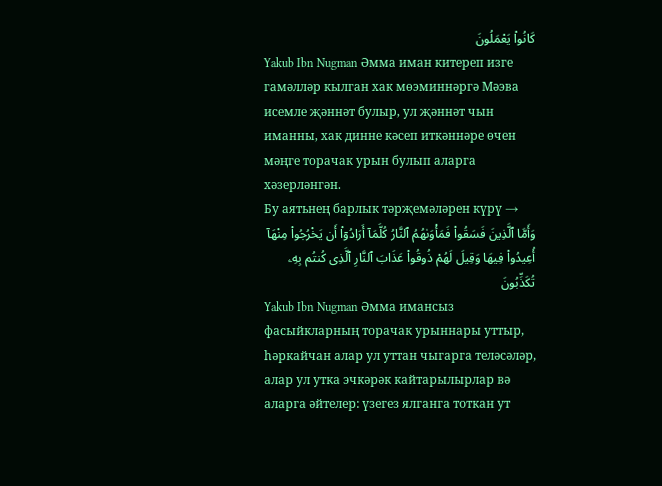كَانُوا۟ يَعْمَلُونَ
Yakub Ibn Nugman Әмма иман китереп изге гамәлләр кылган хак мөэминнәргә Мәэва исемле җәннәт булыр, ул җәннәт чын иманны, хак динне кәсеп иткәннәре өчен мәңге торачак урын булып аларга хәзерләнгән.
Бу аятьнең барлык тәрҗемәләрен күрү →
وَأَمَّا ٱلَّذِينَ فَسَقُوا۟ فَمَأْوَىٰهُمُ ٱلنَّارُ كُلَّمَآ أَرَادُوٓا۟ أَن يَخْرُجُوا۟ مِنْهَآ أُعِيدُوا۟ فِيهَا وَقِيلَ لَهُمْ ذُوقُوا۟ عَذَابَ ٱلنَّارِ ٱلَّذِى كُنتُم بِهِۦ تُكَذِّبُونَ
Yakub Ibn Nugman Әмма имансыз фасыйкларның торачак урыннары уттыр, һәркайчан алар ул уттан чыгарга теләсәләр, алар ул утка эчкәрәк кайтарылырлар вә аларга әйтелер: үзегез ялганга тоткан ут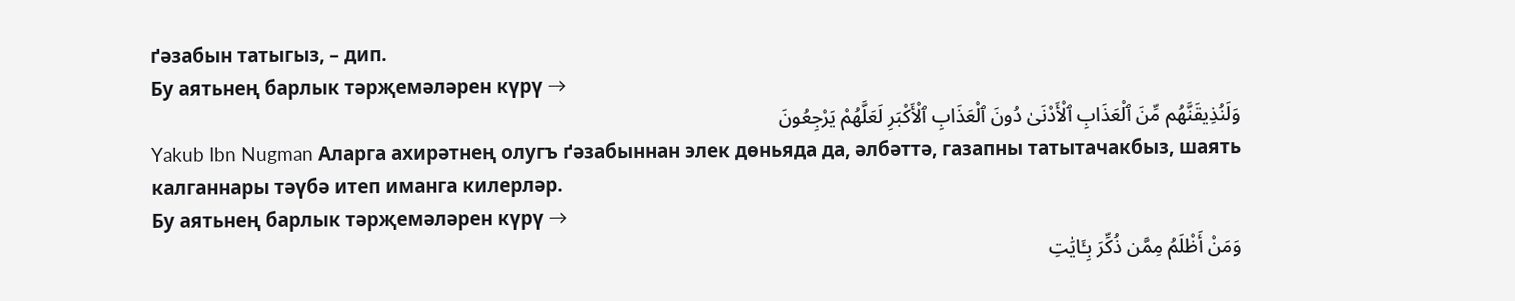ґәзабын татыгыз, – дип.
Бу аятьнең барлык тәрҗемәләрен күрү →
وَلَنُذِيقَنَّهُم مِّنَ ٱلْعَذَابِ ٱلْأَدْنَىٰ دُونَ ٱلْعَذَابِ ٱلْأَكْبَرِ لَعَلَّهُمْ يَرْجِعُونَ
Yakub Ibn Nugman Аларга ахирәтнең олугъ ґәзабыннан элек дөньяда да, әлбәттә, газапны татытачакбыз, шаять калганнары тәүбә итеп иманга килерләр.
Бу аятьнең барлык тәрҗемәләрен күрү →
وَمَنْ أَظْلَمُ مِمَّن ذُكِّرَ بِـَٔايَٰتِ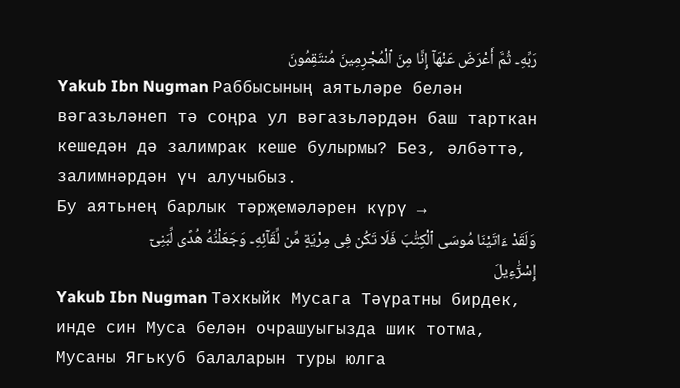رَبِّهِۦ ثُمَّ أَعْرَضَ عَنْهَآ إِنَّا مِنَ ٱلْمُجْرِمِينَ مُنتَقِمُونَ
Yakub Ibn Nugman Раббысының аятьләре белән вәгазьләнеп тә соңра ул вәгазьләрдән баш тарткан кешедән дә залимрак кеше булырмы? Без, әлбәттә, залимнәрдән үч алучыбыз.
Бу аятьнең барлык тәрҗемәләрен күрү →
وَلَقَدْ ءَاتَيْنَا مُوسَى ٱلْكِتَٰبَ فَلَا تَكُن فِى مِرْيَةٍ مِّن لِّقَآئِهِۦ وَجَعَلْنَٰهُ هُدًى لِّبَنِىٓ إِسْرَٰٓءِيلَ
Yakub Ibn Nugman Тәхкыйк Мусага Тәүратны бирдек, инде син Муса белән очрашуыгызда шик тотма, Мусаны Ягькуб балаларын туры юлга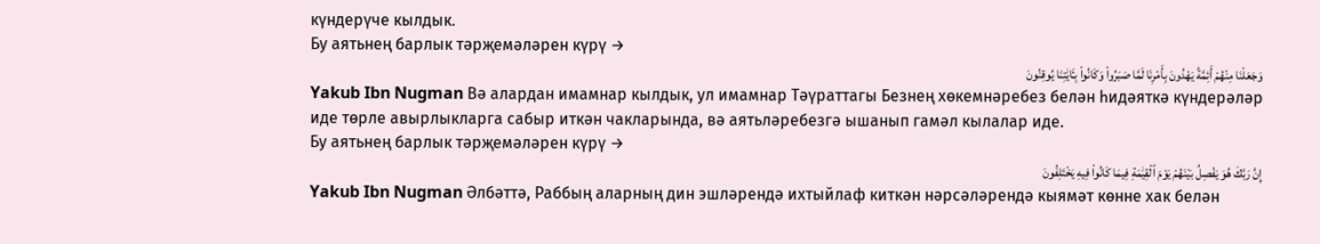күндерүче кылдык.
Бу аятьнең барлык тәрҗемәләрен күрү →
وَجَعَلْنَا مِنْهُمْ أَئِمَّةً يَهْدُونَ بِأَمْرِنَا لَمَّا صَبَرُوا۟ وَكَانُوا۟ بِـَٔايَٰتِنَا يُوقِنُونَ
Yakub Ibn Nugman Вә алардан имамнар кылдык, ул имамнар Тәүраттагы Безнең хөкемнәребез белән һидәяткә күндерәләр иде төрле авырлыкларга сабыр иткән чакларында, вә аятьләребезгә ышанып гамәл кылалар иде.
Бу аятьнең барлык тәрҗемәләрен күрү →
إِنَّ رَبَّكَ هُوَ يَفْصِلُ بَيْنَهُمْ يَوْمَ ٱلْقِيَٰمَةِ فِيمَا كَانُوا۟ فِيهِ يَخْتَلِفُونَ
Yakub Ibn Nugman Әлбәттә, Раббың аларның дин эшләрендә ихтыйлаф киткән нәрсәләрендә кыямәт көнне хак белән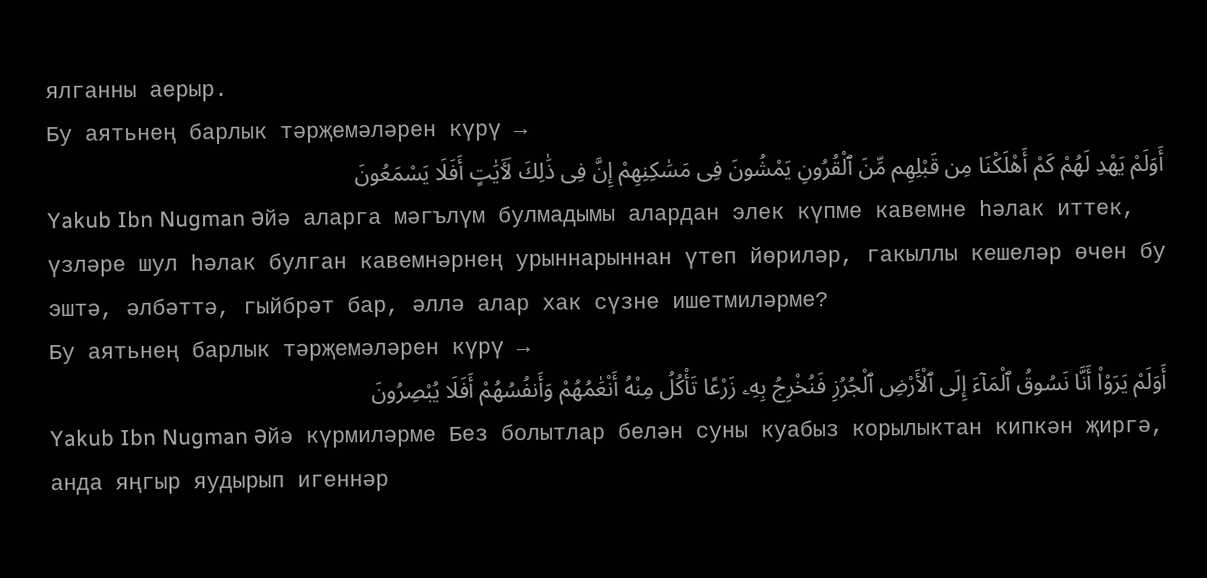ялганны аерыр.
Бу аятьнең барлык тәрҗемәләрен күрү →
أَوَلَمْ يَهْدِ لَهُمْ كَمْ أَهْلَكْنَا مِن قَبْلِهِم مِّنَ ٱلْقُرُونِ يَمْشُونَ فِى مَسَٰكِنِهِمْ إِنَّ فِى ذَٰلِكَ لَـَٔايَٰتٍ أَفَلَا يَسْمَعُونَ
Yakub Ibn Nugman Әйә аларга мәгълүм булмадымы алардан элек күпме кавемне һәлак иттек, үзләре шул һәлак булган кавемнәрнең урыннарыннан үтеп йөриләр, гакыллы кешеләр өчен бу эштә, әлбәттә, гыйбрәт бар, әллә алар хак сүзне ишетмиләрме?
Бу аятьнең барлык тәрҗемәләрен күрү →
أَوَلَمْ يَرَوْا۟ أَنَّا نَسُوقُ ٱلْمَآءَ إِلَى ٱلْأَرْضِ ٱلْجُرُزِ فَنُخْرِجُ بِهِۦ زَرْعًا تَأْكُلُ مِنْهُ أَنْعَٰمُهُمْ وَأَنفُسُهُمْ أَفَلَا يُبْصِرُونَ
Yakub Ibn Nugman Әйә күрмиләрме Без болытлар белән суны куабыз корылыктан кипкән җиргә, анда яңгыр яудырып игеннәр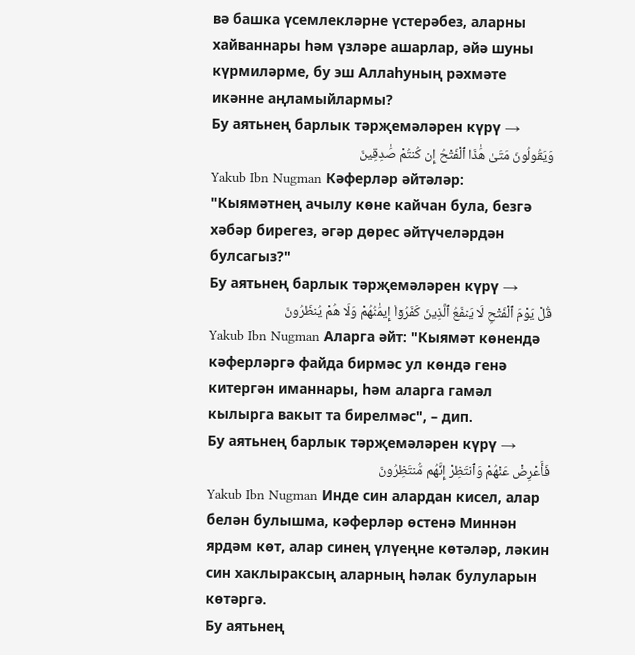вә башка үсемлекләрне үстерәбез, аларны хайваннары һәм үзләре ашарлар, әйә шуны күрмиләрме, бу эш Аллаһуның рәхмәте икәнне аңламыйлармы?
Бу аятьнең барлык тәрҗемәләрен күрү →
وَيَقُولُونَ مَتَىٰ هَٰذَا ٱلْفَتْحُ إِن كُنتُمْ صَٰدِقِينَ
Yakub Ibn Nugman Кәферләр әйтәләр: "Кыямәтнең ачылу көне кайчан була, безгә хәбәр бирегез, әгәр дөрес әйтүчеләрдән булсагыз?"
Бу аятьнең барлык тәрҗемәләрен күрү →
قُلْ يَوْمَ ٱلْفَتْحِ لَا يَنفَعُ ٱلَّذِينَ كَفَرُوٓا۟ إِيمَٰنُهُمْ وَلَا هُمْ يُنظَرُونَ
Yakub Ibn Nugman Аларга әйт: "Кыямәт көнендә кәферләргә файда бирмәс ул көндә генә китергән иманнары, һәм аларга гамәл кылырга вакыт та бирелмәс", – дип.
Бу аятьнең барлык тәрҗемәләрен күрү →
فَأَعْرِضْ عَنْهُمْ وَٱنتَظِرْ إِنَّهُم مُّنتَظِرُونَ
Yakub Ibn Nugman Инде син алардан кисел, алар белән булышма, кәферләр өстенә Миннән ярдәм көт, алар синең үлүеңне көтәләр, ләкин син хаклыраксың аларның һәлак булуларын көтәргә.
Бу аятьнең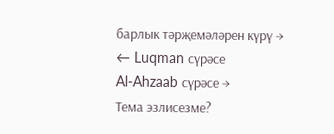барлык тәрҗемәләрен күрү →
← Luqman сүрәсе
Al-Ahzaab сүрәсе →
Тема эзлисезме?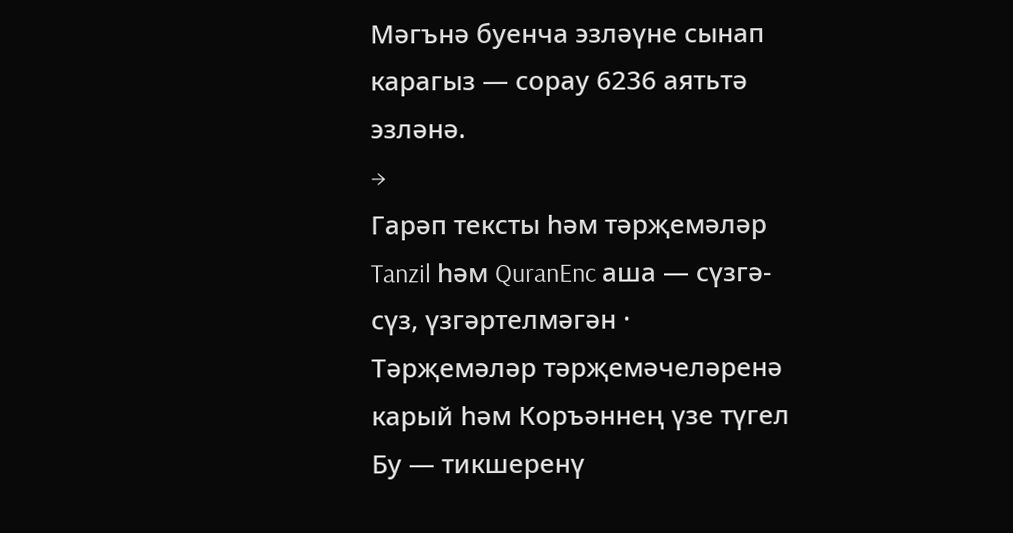Мәгънә буенча эзләүне сынап карагыз — сорау 6236 аятьтә эзләнә.
→
Гарәп тексты һәм тәрҗемәләр Tanzil һәм QuranEnc аша — сүзгә-сүз, үзгәртелмәгән · Тәрҗемәләр тәрҗемәчеләренә карый һәм Коръәннең үзе түгел
Бу — тикшеренү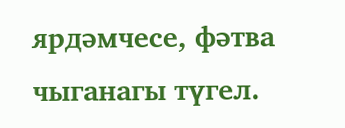ярдәмчесе, фәтва чыганагы түгел.